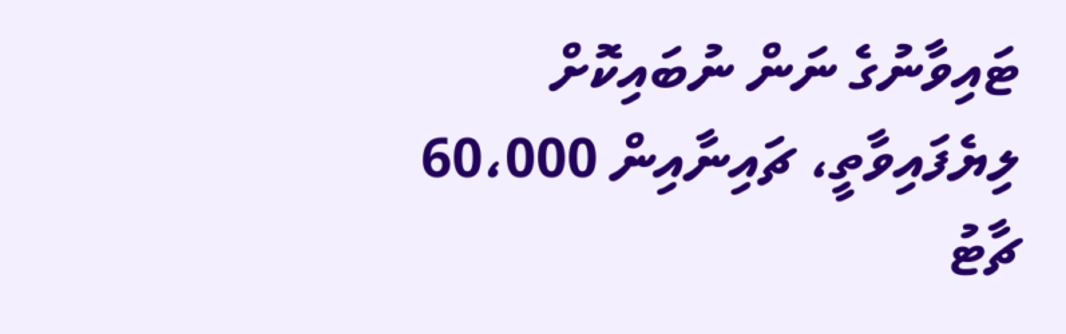ޓައިވާނުގެ ނަން ނުބައިކޮށް ލިޔެފައިވާތީ، ޗައިނާއިން 60،000 ޗާޓު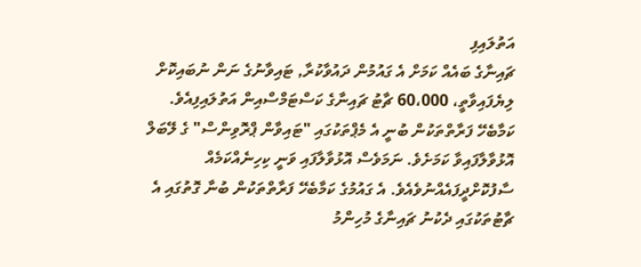އަތުލައިފި
ޗައިނާގެ ބައެއް ކަމަށް އެ ގައުމުން ދައުވާކުރާ, ޓައިވާނުގެ ނަން ނުބައިކޮށް ލިޔެފައިވާތީ، 60،000 ޗާޓު ޗައިނާގެ ކަސްޓަމްސްއިން އަތުލައިފިއެވެ. ކަމާބެހޭ ފަރާތްތަކުން ބުނީ އެ މެޕްތަކުގައި "ޓައިވާން ޕްރޮވިންސް" ގެ ލޭބަލް އޮޅުވާލާފައިވާ ކަމަށެވެ. ނަމަވެސް އޮޅުވާލާފައި ވަނީ ކިހިނެއްކަމެއް ސާފުކޮށްދީފައެއްނުވެއެވެ. އެ ގައުމުގެ ކަމާބެހޭ ފަރާތްތަކުން ބުނާ ގޮތުގައި އެ ޗާޓުތަކުގައި ދެކުނު ޗައިނާގެ މުހިންމު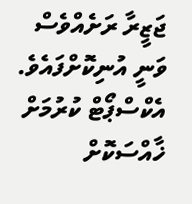ޖަޒީރާ ރަށެއްވެސް ވަނީ އުނިކޮށްފައެވެ. އެކްސްޕޯޓް ކުރުމަށް ޚާއްސަކޮށް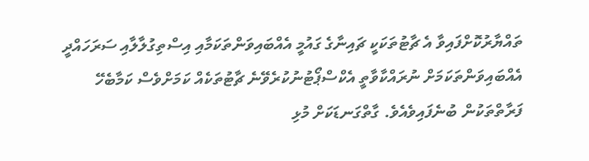ތައްޔާރުކޮށްފައިވާ އެ ޗާޓުތަކަކީ ޗައިނާގެ ގައުމީ އެއްބައިވަންތަކަމާއި އިސްތިގުލާލާއި ސަރަހައްދީ އެއްބައިވަންތަކަމަށް ނުރައްކާވާތީ އެކްސްޕޯޓުނުކުރެވޭނެ ޗާޓުތަކެއް ކަމަށްވެސް ކަމާބެހޭ ފަރާތްތަކުން ބުނެފައިވެއެވެ. ގާތްގަނޑަކަށް މުޅި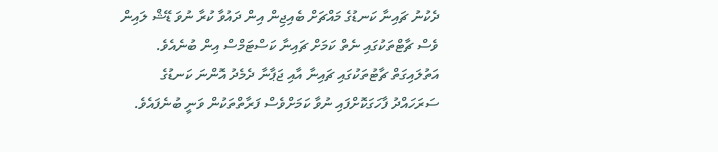ދެކުނު ޗައިނާ ކަނޑުގެ މައްޗަށް ބެއިޖިން އިން ދައުވާ ކުރާ ނުވަ ޑޭޝް ލައިން ވެސް ޗާޓްތަކުގައި ނެތް ކަމަށް ޗައިނާ ކަސްޓަމްސް އިން ބުނެއެވެ. އަތުލައިގަތް ޗާޓުތަކުގައި ޗައިނާ އާއި ޖަޕާނާ ދެމެދު އޮންނަ ކަނޑުގެ ސަރަހައްދު ފާހަގަކޮށްފައި ނުވާ ކަމަށްވެސް ފަރާތްތަކުން ވަނީ ބުނެފައެވެ.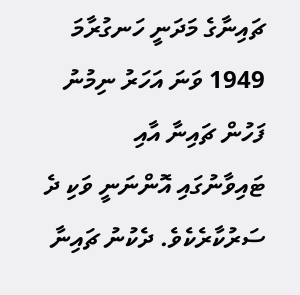ޗައިނާގެ މަދަނީ ހަނގުރާމަ 1949 ވަނަ އަހަރު ނިމުނު ފަހުން ޗައިނާ އާއި ޓައިވާނުގައި އޮންނަނީ ވަކި ދެ ސަރުކާރެކެވެ. ދެކުނު ޗައިނާ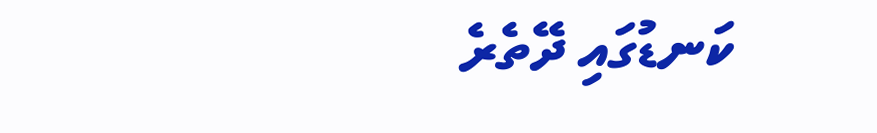ކަނޑުގައި ދޭތެރެ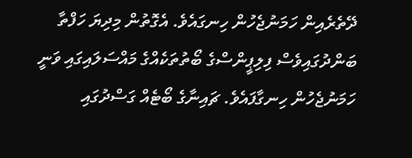ދޭތެރެއިން ހަމަނުޖެހުން ހިނގައެވެ. އެގޮތުން މިދިޔަ ހަފްތާ ބަންދުގައިވެސް ފިލިޕީންސްގެ ބޯތުތަކެއްގެ މައްސަލައިގައި ވަނީ ހަމަނުޖެހުން ހިނގާފައެވެ. ޗައިނާގެ ބޯޓެއް ގަސްދުގައި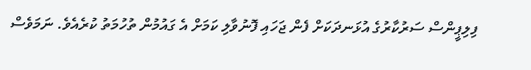ފިލިޕީންސް ސަރުކާރުގެ އުޅަނދަކަށް ފެން ޖަހައި ފޮނުވާލި ކަމަށް އެ ގައުމުން ތުހުމަތު ކުރެއެވެ. ނަމަވެސް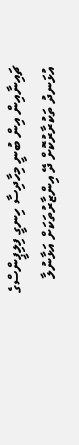ޗައިނާއިން އިން ބުނީ މިހާދިސާ ހިނގީ ފިލިޕީންސްގެ އުޅަނދު ތަކުރާރުކޮށް ދޭ އިންޒާރުތަކަށް އަޅާނުލާ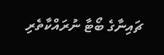ޗައިނާގެ ބޯޓާ ނުރައްކާތެރި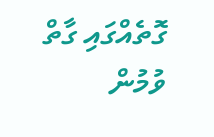ގޮތެއްގައި ގާތް ވުމުން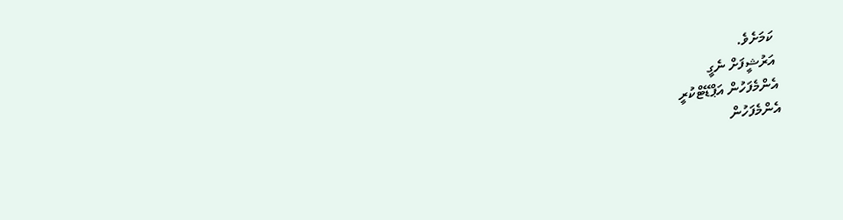ކަމަށެވެ.
އަރުޝީފަށް ނެގީ
އެންމެފަހުން އަޕްޑޭޓްކުރީ
އެންމެފަހުން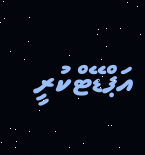އަޕްޑޭޓްކުރީ